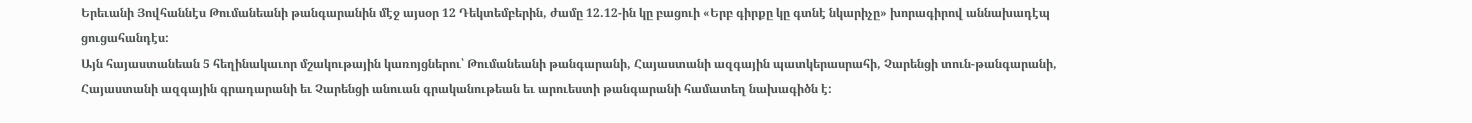Երեւանի Յովհաննէս Թումանեանի թանգարանին մէջ այսօր 12 Դեկտեմբերին, ժամը 12.12-ին կը բացուի «Երբ գիրքը կը գտնէ նկարիչը» խորագիրով աննախադէպ ցուցահանդէս:
Այն հայաստանեան 5 հեղինակաւոր մշակութային կառոյցներու՝ Թումանեանի թանգարանի, Հայաստանի ազգային պատկերասրահի, Չարենցի տուն-թանգարանի, Հայաստանի ազգային գրադարանի եւ Չարենցի անուան գրականութեան եւ արուեստի թանգարանի համատեղ նախագիծն է: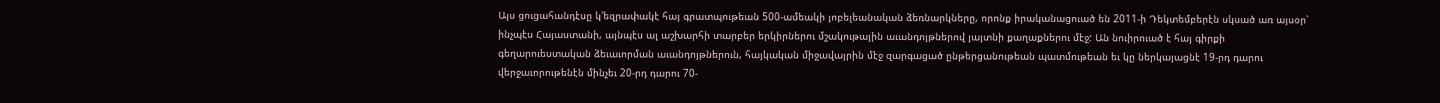Այս ցուցահանդէսը կ'եզրափակէ հայ գրատպութեան 500-ամեակի յոբելեանական ձեռնարկները, որոնք իրականացուած են 2011-ի Դեկտեմբերէն սկսած առ այսօր՝ ինչպէս Հայաստանի, այնպէս ալ աշխարհի տարբեր երկիրներու մշակութային աւանդոյթներով յայտնի քաղաքներու մէջ: Ան նուիրուած է հայ գիրքի գեղարուեստական ձեւաւորման աւանդոյթներուն, հայկական միջավայրին մէջ զարգացած ընթերցանութեան պատմութեան եւ կը ներկայացնէ 19-րդ դարու վերջաւորութենէն մինչեւ 20-րդ դարու 70-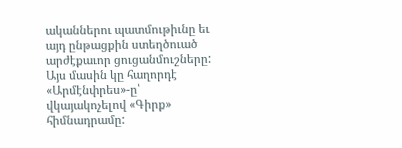ականներու պատմութիւնը եւ այդ ընթացքին ստեղծուած արժէքաւոր ցուցանմուշները: Այս մասին կը հաղորդէ «Արմէնփրես»-ը՝ վկայակոչելով «Գիրք» հիմնադրամը: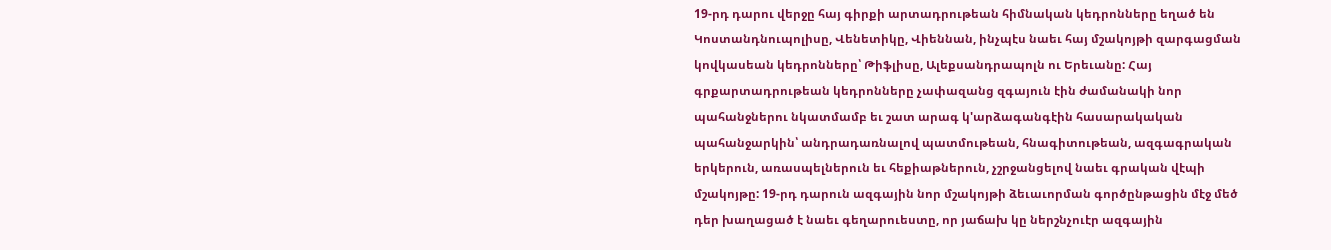19-րդ դարու վերջը հայ գիրքի արտադրութեան հիմնական կեդրոնները եղած են Կոստանդնուպոլիսը, Վենետիկը, Վիեննան, ինչպէս նաեւ հայ մշակոյթի զարգացման կովկասեան կեդրոնները՝ Թիֆլիսը, Ալեքսանդրապոլն ու Երեւանը: Հայ գրքարտադրութեան կեդրոնները չափազանց զգայուն էին ժամանակի նոր պահանջներու նկատմամբ եւ շատ արագ կ'արձագանգէին հասարակական պահանջարկին՝ անդրադառնալով պատմութեան, հնագիտութեան, ազգագրական երկերուն, առասպելներուն եւ հեքիաթներուն, չշրջանցելով նաեւ գրական վէպի մշակոյթը: 19-րդ դարուն ազգային նոր մշակոյթի ձեւաւորման գործընթացին մէջ մեծ դեր խաղացած է նաեւ գեղարուեստը, որ յաճախ կը ներշնչուէր ազգային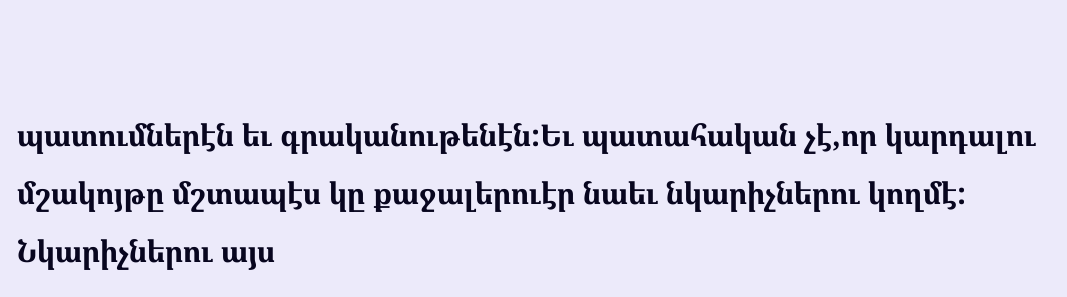պատումներէն եւ գրականութենէն:Եւ պատահական չէ,որ կարդալու մշակոյթը մշտապէս կը քաջալերուէր նաեւ նկարիչներու կողմէ:
Նկարիչներու այս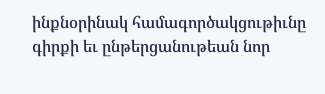ինքնօրինակ համագործակցութիւնը գիրքի եւ ընթերցանութեան նոր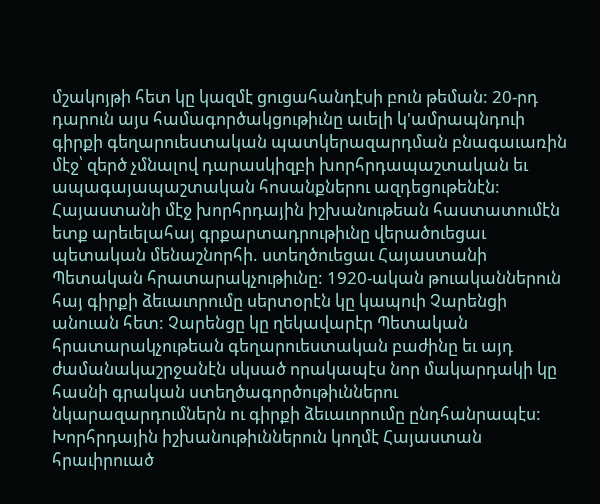մշակոյթի հետ կը կազմէ ցուցահանդէսի բուն թեման: 20-րդ դարուն այս համագործակցութիւնը աւելի կ'ամրապնդուի գիրքի գեղարուեստական պատկերազարդման բնագաւառին մէջ՝ զերծ չմնալով դարասկիզբի խորհրդապաշտական եւ ապագայապաշտական հոսանքներու ազդեցութենէն:
Հայաստանի մէջ խորհրդային իշխանութեան հաստատումէն ետք արեւելահայ գրքարտադրութիւնը վերածուեցաւ պետական մենաշնորհի. ստեղծուեցաւ Հայաստանի Պետական հրատարակչութիւնը: 1920-ական թուականներուն հայ գիրքի ձեւաւորումը սերտօրէն կը կապուի Չարենցի անուան հետ: Չարենցը կը ղեկավարէր Պետական հրատարակչութեան գեղարուեստական բաժինը եւ այդ ժամանակաշրջանէն սկսած որակապէս նոր մակարդակի կը հասնի գրական ստեղծագործութիւններու նկարազարդումներն ու գիրքի ձեւաւորումը ընդհանրապէս: Խորհրդային իշխանութիւններուն կողմէ Հայաստան հրաւիրուած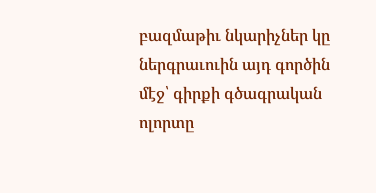բազմաթիւ նկարիչներ կը ներգրաւուին այդ գործին մէջ՝ գիրքի գծագրական ոլորտը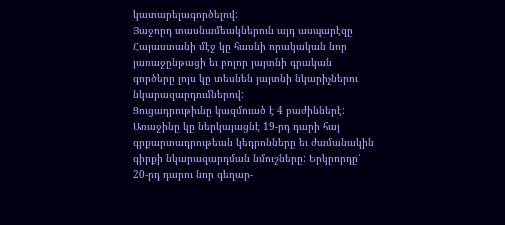կատարելագործելով:
Յաջորդ տասնամեակներուն այդ ասպարէզը Հայաստանի մէջ կը հասնի որակական նոր յառաջընթացի եւ բոլոր յայտնի գրական գործերը լոյս կը տեսնեն յայտնի նկարիչներու նկարազարդումներով:
Ցուցադրութիւնը կազմուած է 4 բաժիններէ: Առաջինը կը ներկայացնէ 19-րդ դարի հայ գրքարտադրութեան կեդրոնները եւ ժամանակին գիրքի նկարազարդման նմուշները: Երկրորդը՝ 20-րդ դարու նոր գեղար-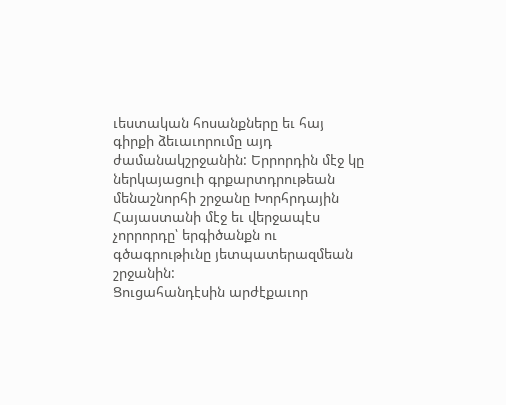ւեստական հոսանքները եւ հայ գիրքի ձեւաւորումը այդ ժամանակշրջանին: Երրորդին մէջ կը ներկայացուի գրքարտդրութեան մենաշնորհի շրջանը Խորհրդային Հայաստանի մէջ եւ վերջապէս չորրորդը՝ երգիծանքն ու գծագրութիւնը յետպատերազմեան շրջանին:
Ցուցահանդէսին արժէքաւոր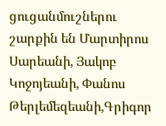ցուցանմուշներու շարքին են Մարտիրոս Սարեանի, Յակոբ Կոջոյեանի, Փանոս Թերլեմեզեանի,Գրիգոր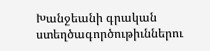Խանջեանի գրական ստեղծագործութիւններու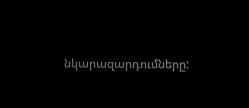նկարազարդումները: